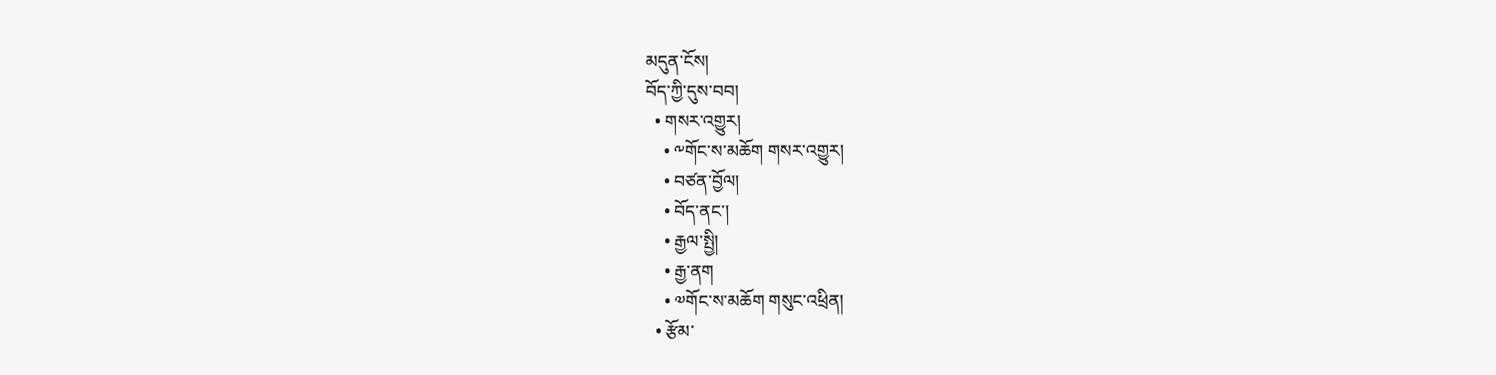མདུན་ངོས།
བོད་ཀྱི་དུས་བབ།
  • གསར་འགྱུར།
    • ༸གོང་ས་མཆོག གསར་འགྱུར།
    • བཙན་བྱོལ།
    • བོད་ནང་།
    • རྒྱལ་སྤྱི།
    • རྒྱ་ནག
    • ༧གོང་ས་མཆོག གསུང་འཕྲིན།
  • རྩོམ་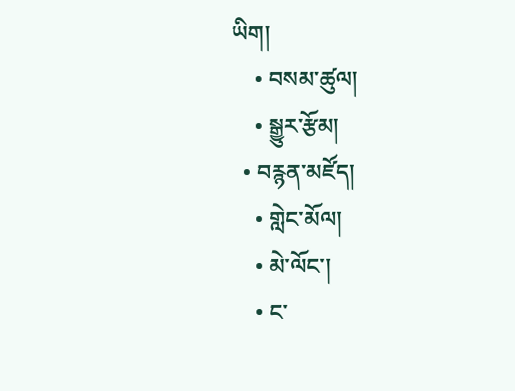ཡིག།
    • བསམ་ཚུལ།
    • སྒྱུར་རྩོམ།
  • བརྙན་མཛོད།
    • གླེང་མོལ།
    • མེ་ལོང་།
    • ང་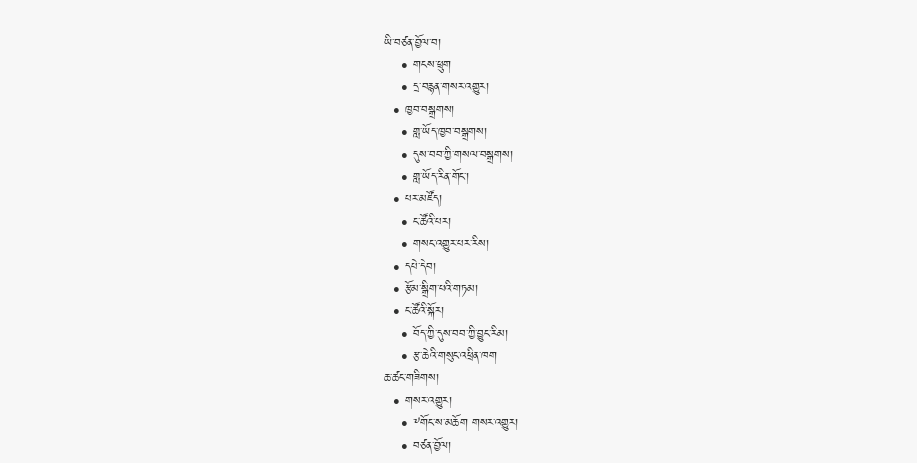ཡི་བཙན་བྱོལ་བ།
    • གངས་ཕྲུག
    • དྲ་བརྙན་གསར་འགྱུར།
  • ཁྱབ་བསྒྲགས།
    • གླ་ཡོད་ཁྱབ་བསྒྲགས།
    • དུས་བབ་ཀྱི་གསལ་བསྒྲགས།
    • གླ་ཡོད་རིན་གོང་།
  • པར་མཛོད།
    • ང་ཚོའི་པར།
    • གསང་འགྱུར་པར་རིས།
  • དཔེ་དེབ།
  • རྩོམ་སྒྲིག་པའི་གཏམ།
  • ང་ཚོའི་སྐོར།
    • བོད་ཀྱི་དུས་བབ་ཀྱི་བྱུང་རིམ།
    • རྩ་ཆེའི་གསུང་འཕྲིན་ཁག
ཆ་ཚང་གཟིགས།
  • གསར་འགྱུར།
    • ༸གོང་ས་མཆོག གསར་འགྱུར།
    • བཙན་བྱོལ།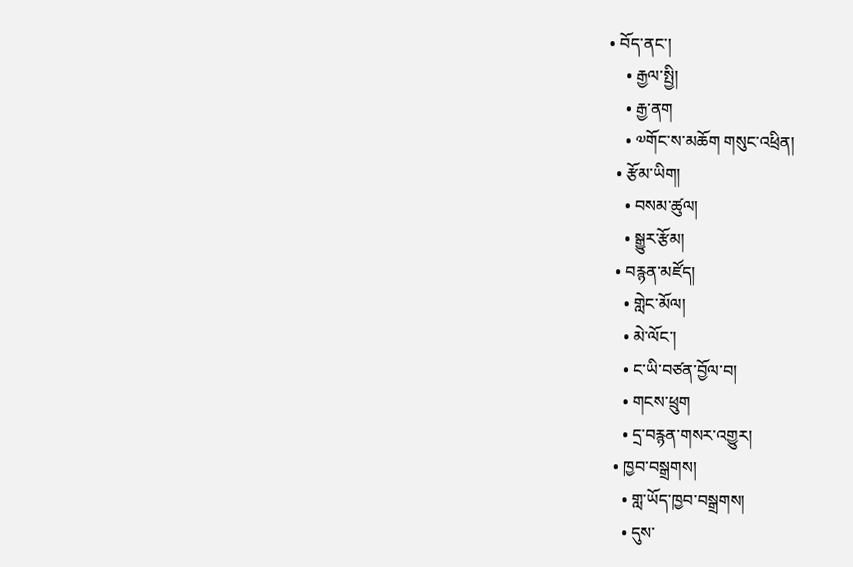• བོད་ནང་།
    • རྒྱལ་སྤྱི།
    • རྒྱ་ནག
    • ༧གོང་ས་མཆོག གསུང་འཕྲིན།
  • རྩོམ་ཡིག།
    • བསམ་ཚུལ།
    • སྒྱུར་རྩོམ།
  • བརྙན་མཛོད།
    • གླེང་མོལ།
    • མེ་ལོང་།
    • ང་ཡི་བཙན་བྱོལ་བ།
    • གངས་ཕྲུག
    • དྲ་བརྙན་གསར་འགྱུར།
  • ཁྱབ་བསྒྲགས།
    • གླ་ཡོད་ཁྱབ་བསྒྲགས།
    • དུས་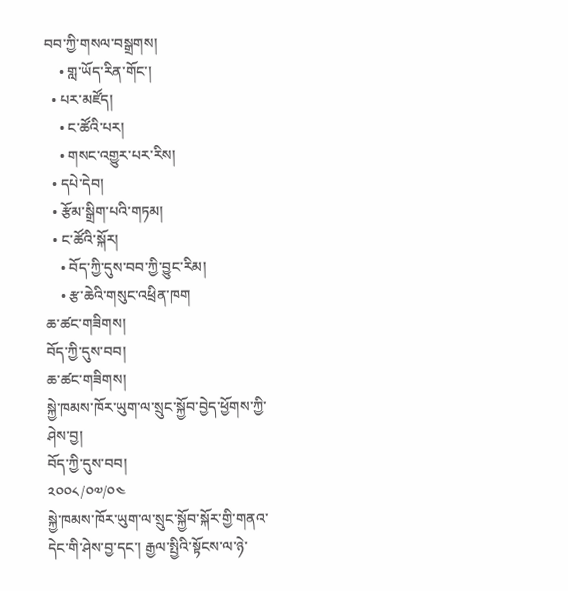བབ་ཀྱི་གསལ་བསྒྲགས།
    • གླ་ཡོད་རིན་གོང་།
  • པར་མཛོད།
    • ང་ཚོའི་པར།
    • གསང་འགྱུར་པར་རིས།
  • དཔེ་དེབ།
  • རྩོམ་སྒྲིག་པའི་གཏམ།
  • ང་ཚོའི་སྐོར།
    • བོད་ཀྱི་དུས་བབ་ཀྱི་བྱུང་རིམ།
    • རྩ་ཆེའི་གསུང་འཕྲིན་ཁག
ཆ་ཚང་གཟིགས།
བོད་ཀྱི་དུས་བབ།
ཆ་ཚང་གཟིགས།
སྐྱེ་ཁམས་ཁོར་ཡུག་ལ་སྲུང་སྐྱོབ་བྱེད་ཕྱོགས་ཀྱི་ཤེས་བྱ།
བོད་ཀྱི་དུས་བབ།
༢༠༠༨/༠༧/༠༤
སྐྱེ་ཁམས་ཁོར་ཡུག་ལ་སྲུང་སྐྱོབ་སྐོར་གྱི་གནའ་དེང་གི་ཤེས་བྱ་དང་། རྒྱལ་སྤྱིའི་སྟོངས་ལ་ཉེ་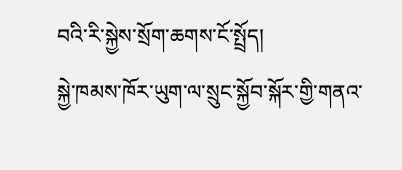བའི་རི་སྐྱེས་སྲོག་ཆགས་ངོ་སྤྲོད།
སྐྱེ་ཁམས་ཁོར་ཡུག་ལ་སྲུང་སྐྱོབ་སྐོར་གྱི་གནའ་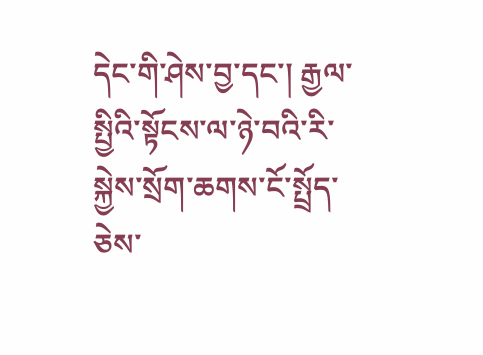དེང་གི་ཤེས་བྱ་དང་། རྒྱལ་སྤྱིའི་སྟོངས་ལ་ཉེ་བའི་རི་སྐྱེས་སྲོག་ཆགས་ངོ་སྤྲོད་ཅེས་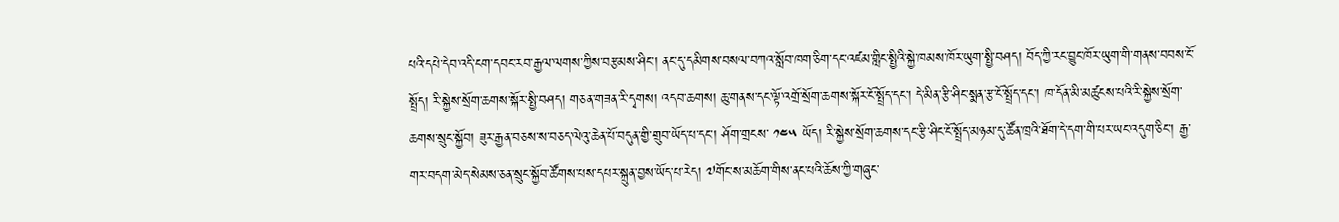པའི་དཔེ་དེབ་འདི་ངག་དབང་རབ་རྒྱལ་ལགས་ཀྱིས་བརྩམས་ཤིང་། ནང་དུ་དམིགས་བསལ་བཀའ་སློབ་ཁག་ཅིག་དང་འཛམ་གླིང་སྤྱིའི་སྐྱེ་ཁམས་ཁོར་ཡུག་སྤྱི་བཤད། བོད་ཀྱི་རང་བྱུང་ཁོར་ཡུག་གི་གནས་བབས་ངོ་སྤྲོད། རི་སྐྱེས་སྲོག་ཆགས་སྐོར་སྤྱི་བཤད། གཅན་གཟན་རི་དྭགས། འདབ་ཆགས། ཆུ་གནས་དང་ལྟོ་འགྲོ་སྲོག་ཆགས་སྐོར་ངོ་སྤྲོད་དང་། དེ་མིན་རྩི་ཤིང་སྨན་རྩ་ངོ་སྤྲོད་དང་། ཁ་དོན་མི་མཚུངས་པའི་རི་སྐྱེས་སྲོག་ཆགས་སྲུང་སྐྱོབ། ཟུར་རྒྱན་བཅས་ས་བཅད་ལེའུ་ཆེན་པོ་བདུན་གྱི་གྲུབ་ཡོད་པ་དང་། ཤོག་གྲངས་ ༡༤༥ ཡོད། རི་སྐྱེས་སྲོག་ཆགས་དང་རྩི་ཤིང་ངོ་སྤྲོད་མཉམ་དུ་ཚོན་ཁྲའི་ཐོག་དེ་དག་གི་པར་ཡང་འདུག་ཅིང་། རྒྱ་གར་བདག་མེད་སེམས་ཅན་སྲུང་སྐྱོབ་ཚོགས་པས་དཔར་སྐྲུན་བྱས་ཡོད་པ་རེད། ༧གོང་ས་མཆོག་གིས་ནང་པའི་ཆོས་ཀྱི་གཞུང་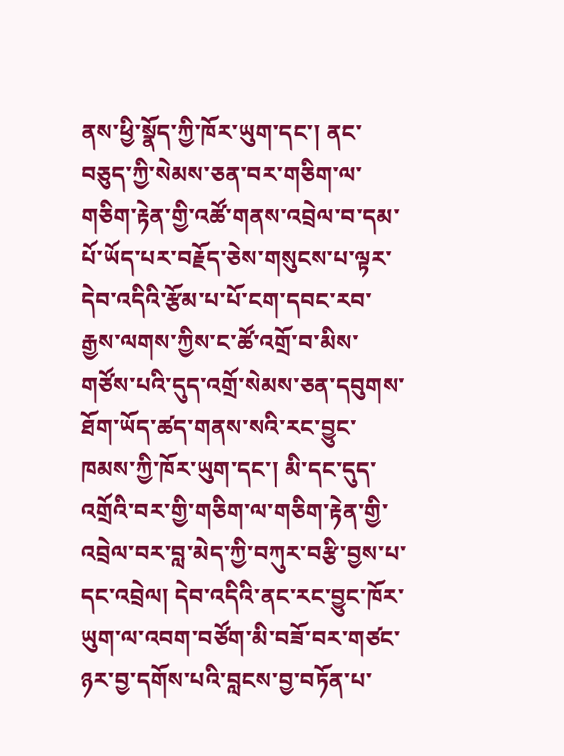ནས་ཕྱི་སྣོད་ཀྱི་ཁོར་ཡུག་དང་། ནང་བཅུད་ཀྱི་སེམས་ཅན་བར་གཅིག་ལ་གཅིག་རྟེན་གྱི་འཚོ་གནས་འབྲེལ་བ་དམ་པོ་ཡོད་པར་བརྗོད་ཅེས་གསུངས་པ་ལྟར་དེབ་འདིའི་རྩོམ་པ་པོ་ངག་དབང་རབ་རྒྱས་ལགས་ཀྱིས་ང་ཚོ་འགྲོ་བ་མིས་གཙོས་པའི་དུད་འགྲོ་སེམས་ཅན་དབུགས་ཐོག་ཡོད་ཚད་གནས་སའི་རང་བྱུང་ཁམས་ཀྱི་ཁོར་ཡུག་དང་། མི་དང་དུད་འགྲོའི་བར་གྱི་གཅིག་ལ་གཅིག་རྟེན་གྱི་འབྲེལ་བར་བླ་མེད་ཀྱི་བཀུར་བརྩི་བྱས་པ་དང་འབྲེལ། དེབ་འདིའི་ནང་རང་བྱུང་ཁོར་ཡུག་ལ་འབག་བཙོག་མི་བཟོ་བར་གཙང་ཉར་བྱ་དགོས་པའི་བླངས་བྱ་བཏོན་པ་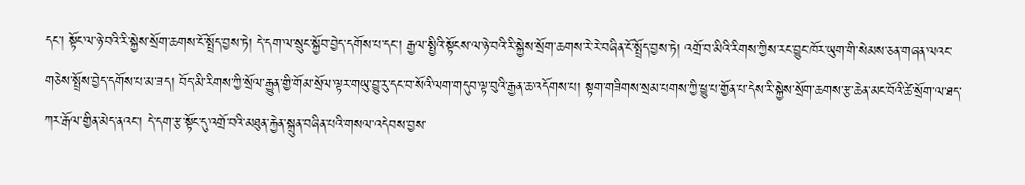དང་། སྟོང་ལ་ཉེ་བའི་རི་སྐྱེས་སྲོག་ཆགས་ངོ་སྤྲོད་བྱས་ཏེ། དེ་དག་ལ་སྲུང་སྐྱོབ་བྱེད་དགོས་པ་དང་། རྒྱལ་སྤྱིའི་སྟོངས་ལ་ཉེ་བའི་རི་སྐྱེས་སྲོག་ཆགས་རེ་རེ་བཞིན་ངོ་སྤྲོད་བྱས་ཏེ། འགྲོ་བ་མིའི་རིགས་ཀྱིས་རང་བྱུང་ཁོར་ཡུག་གི་སེམས་ཅན་གཞན་ལའང་གཅེས་སྤྲོས་བྱེད་དགོས་པ་མ་ཟད། བོད་མི་རིགས་ཀྱི་སྲོལ་རྒྱུན་གྱི་གོམ་སྲོལ་ལྟར་གཡུ་བྱུ་རུ་དང་བ་སོའི་ལག་གདུབ་ལྟ་བུའི་རྒྱན་ཆ་འདོགས་པ། སྟག་གཟིགས་སྲམ་པགས་ཀྱི་ཕྱུ་པ་གྱོན་པ་དེས་རི་སྐྱེས་སྲོག་ཆགས་རྩ་ཆེན་མང་བོའི་ཚེ་སྲོག་ལ་ཐད་ཀར་རྒོལ་གྱིན་མེད་ནའང་། དེ་དག་རྩ་སྟོང་དུ་འགྲོ་བའི་མཐུན་རྐྱེན་སྐྲུན་བཞིན་པའི་གསལ་འདེབས་བྱས་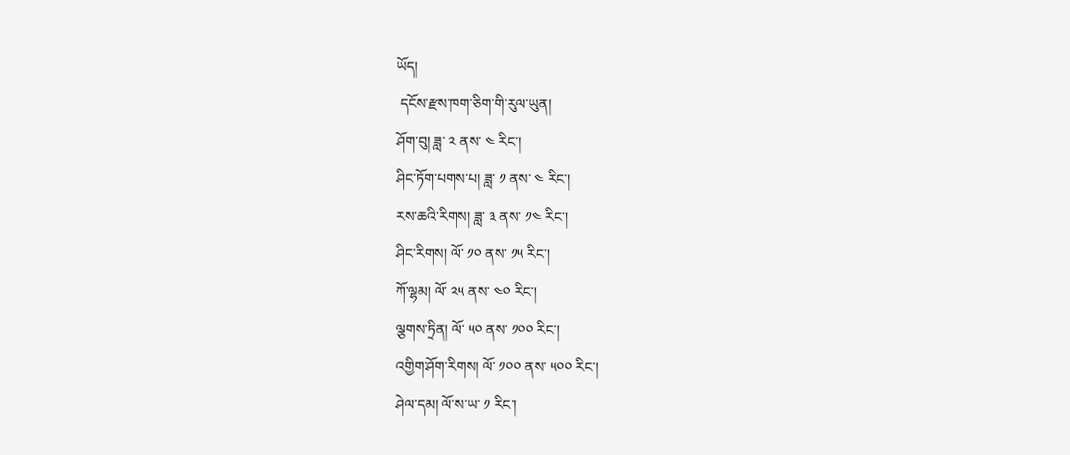ཡོད།
 དངོས་རྫས་ཁག་ཅིག་གི་རུལ་ཡུན།
ཤོག་བུ། ཟླ་ ༢ ནས་ ༤ རིང་།
ཤིང་ཏོག་པགས་པ། ཟླ་ ༡ ནས་ ༤ རིང་།
རས་ཆའི་རིགས། ཟླ་ ༣ ནས་ ༡༤ རིང་།
ཤིང་རིགས། ལོ་ ༡༠ ནས་ ༡༥ རིང་།
ཀོ་ལྷམ། ལོ་ ༢༥ ནས་ ༤༠ རིང་།
ལྕགས་ཏྲིན། ལོ་ ༥༠ ནས་ ༡༠༠ རིང་།
འགྱིག་ཤོག་རིགས། ལོ་ ༡༠༠ ནས་ ༥༠༠ རིང་།
ཤེལ་དམ། ལོ་ས་ཡ་ ༡ རིང་།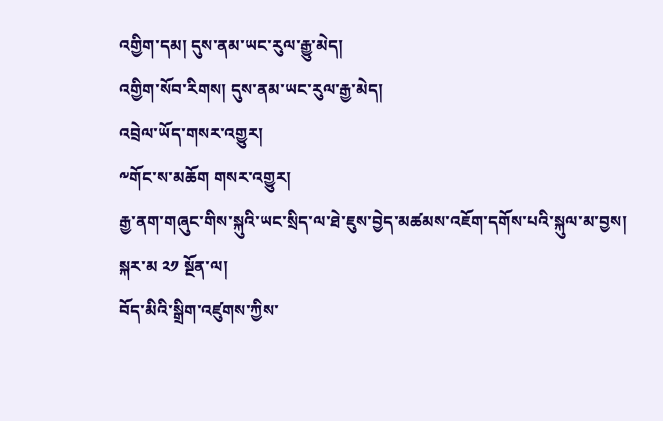འགྱིག་དམ། དུས་ནམ་ཡང་རུལ་རྒྱུ་མེད།
འགྱིག་སོབ་རིགས། དུས་ནམ་ཡང་རུལ་རྒྱ་མེད།
འབྲེལ་ཡོད་གསར་འགྱུར།
༸གོང་ས་མཆོག གསར་འགྱུར།
རྒྱ་ནག་གཞུང་གིས་སྐུའི་ཡང་སྲིད་ལ་ཐེ་ཇུས་བྱེད་མཚམས་འཇོག་དགོས་པའི་སྐུལ་མ་བྱས།
སྐར་མ ༢༡ སྔོན་ལ།
བོད་མིའི་སྒྲིག་འཛུགས་ཀྱིས་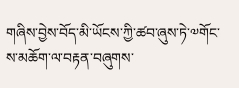གཞིས་བྱེས་བོད་མི་ཡོངས་ཀྱི་ཚབ་ཞུས་ཏེ་༧གོང་ས་མཆོག་ལ་བརྟན་བཞུགས་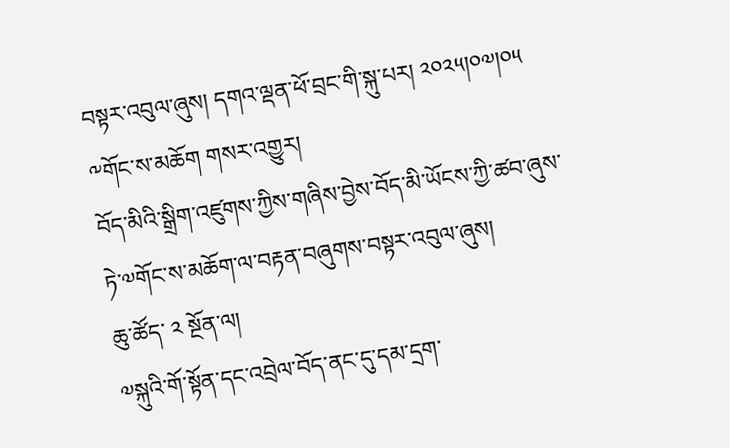བསྟར་འབུལ་ཞུས། དགའ་ལྡན་ཕོ་བྲང་གི་སྐུ་པར། ༢༠༢༥།༠༧།༠༥
༸གོང་ས་མཆོག གསར་འགྱུར།
བོད་མིའི་སྒྲིག་འཛུགས་ཀྱིས་གཞིས་བྱེས་བོད་མི་ཡོངས་ཀྱི་ཚབ་ཞུས་ཏེ་༧གོང་ས་མཆོག་ལ་བརྟན་བཞུགས་བསྟར་འབུལ་ཞུས།
ཆུ་ཚོད་ ༢ སྔོན་ལ།
༧སྐུའི་གོ་སྟོན་དང་འབྲེལ་བོད་ནང་དུ་དམ་དྲག་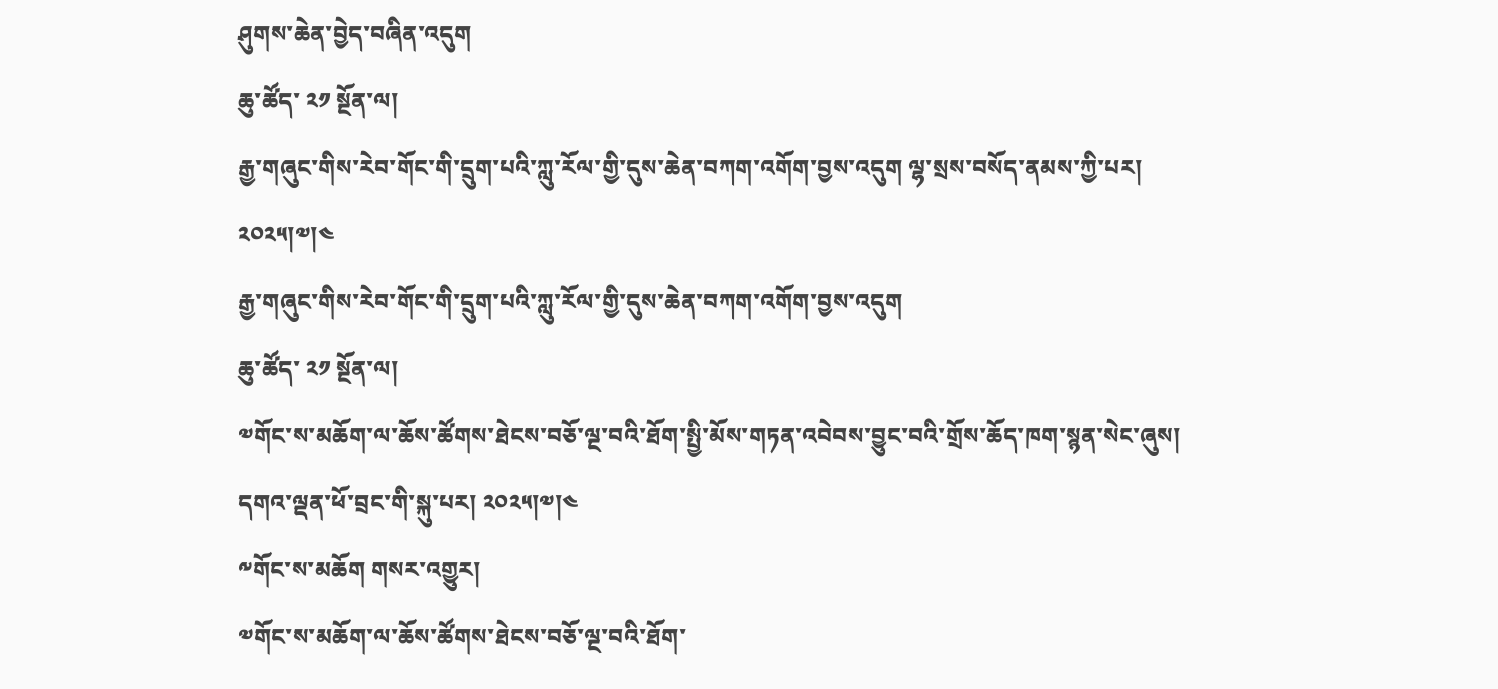ཤུགས་ཆེན་བྱེད་བཞིན་འདུག
ཆུ་ཚོད་ ༢༡ སྔོན་ལ།
རྒྱ་གཞུང་གིས་རེབ་གོང་གི་དྲུག་པའི་ཀླུ་རོལ་གྱི་དུས་ཆེན་བཀག་འགོག་བྱས་འདུག ལྷ་སྲས་བསོད་ནམས་ཀྱི་པར། ༢༠༢༥།༧།༤
རྒྱ་གཞུང་གིས་རེབ་གོང་གི་དྲུག་པའི་ཀླུ་རོལ་གྱི་དུས་ཆེན་བཀག་འགོག་བྱས་འདུག
ཆུ་ཚོད་ ༢༡ སྔོན་ལ།
༧གོང་ས་མཆོག་ལ་ཆོས་ཚོགས་ཐེངས་བཅོ་ལྔ་བའི་ཐོག་སྤྱི་མོས་གཏན་འབེབས་བྱུང་བའི་གྲོས་ཆོད་ཁག་སྙན་སེང་ཞུས། དགའ་ལྡན་ཕོ་བྲང་གི་སྐུ་པར། ༢༠༢༥།༧།༤
༸གོང་ས་མཆོག གསར་འགྱུར།
༧གོང་ས་མཆོག་ལ་ཆོས་ཚོགས་ཐེངས་བཅོ་ལྔ་བའི་ཐོག་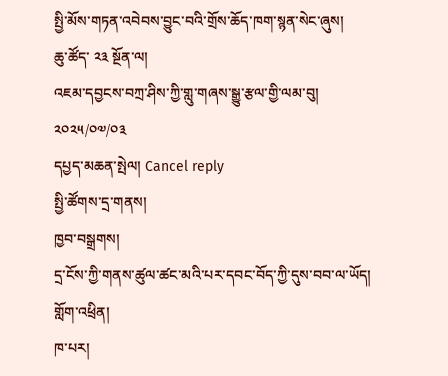སྤྱི་མོས་གཏན་འབེབས་བྱུང་བའི་གྲོས་ཆོད་ཁག་སྙན་སེང་ཞུས།
ཆུ་ཚོད་ ༢༣ སྔོན་ལ།
འཇམ་དབྱངས་བཀྲ་ཤིས་ཀྱི་གླུ་གཞས་སྒྱུ་རྩལ་གྱི་ལམ་བུ།
༢༠༢༥/༠༧/༠༣
དཔྱད་མཆན་སྤེལ། Cancel reply
སྤྱི་ཚོགས་དྲ་གནས།
ཁྱབ་བསྒྲགས།
དྲ་ངོས་ཀྱི་གནས་ཚུལ་ཚང་མའི་པར་དབང་བོད་ཀྱི་དུས་བབ་ལ་ཡོད།
གློག་འཕྲིན།
ཁ་པར།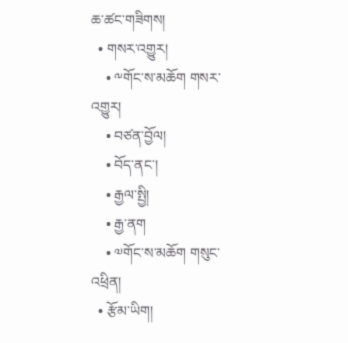ཆ་ཚང་གཟིགས།
  • གསར་འགྱུར།
    • ༸གོང་ས་མཆོག གསར་འགྱུར།
    • བཙན་བྱོལ།
    • བོད་ནང་།
    • རྒྱལ་སྤྱི།
    • རྒྱ་ནག
    • ༧གོང་ས་མཆོག གསུང་འཕྲིན།
  • རྩོམ་ཡིག།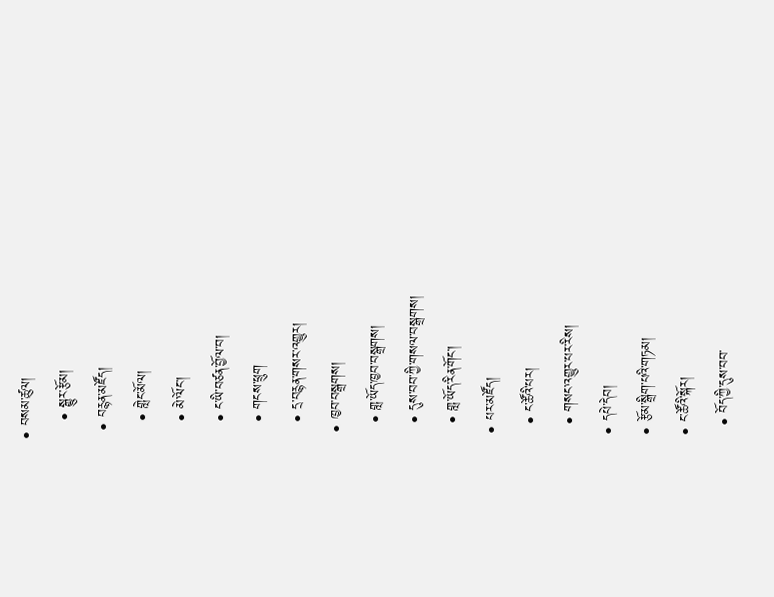• བསམ་ཚུལ།
    • སྒྱུར་རྩོམ།
  • བརྙན་མཛོད།
    • གླེང་མོལ།
    • མེ་ལོང་།
    • ང་ཡི་བཙན་བྱོལ་བ།
    • གངས་ཕྲུག
    • དྲ་བརྙན་གསར་འགྱུར།
  • ཁྱབ་བསྒྲགས།
    • གླ་ཡོད་ཁྱབ་བསྒྲགས།
    • དུས་བབ་ཀྱི་གསལ་བསྒྲགས།
    • གླ་ཡོད་རིན་གོང་།
  • པར་མཛོད།
    • ང་ཚོའི་པར།
    • གསང་འགྱུར་པར་རིས།
  • དཔེ་དེབ།
  • རྩོམ་སྒྲིག་པའི་གཏམ།
  • ང་ཚོའི་སྐོར།
    • བོད་ཀྱི་དུས་བབ་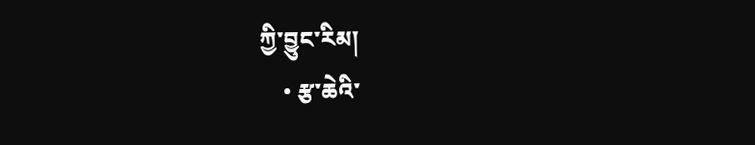ཀྱི་བྱུང་རིམ།
    • རྩ་ཆེའི་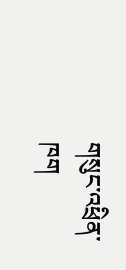གསུང་འཕྲིན་ཁག